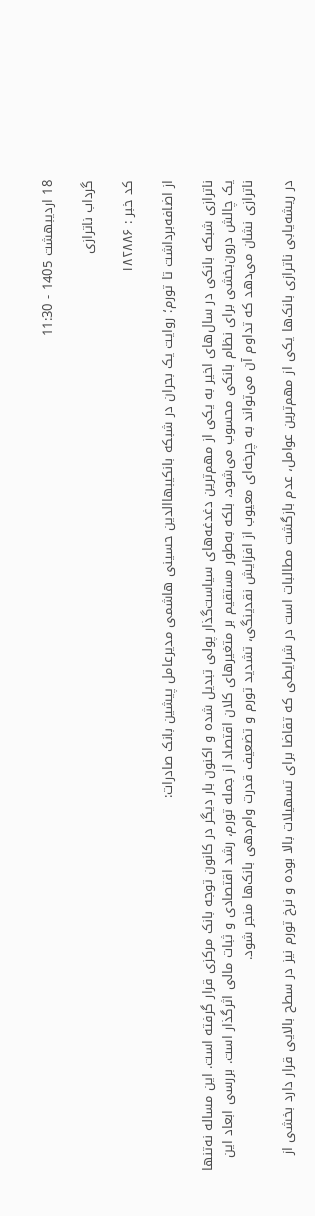18 ارديبهشت 1405 - 11:30

گرداب ناترازی

کد خبر : ۱۸۲۸۸۶

از اضافه‌برداشت تا تورم؛ روایت یک بحران در شبکه بانکیبهاالدین حسینی هاشمی مدیرعامل پیشین بانک صادرات:

ناترازی شبکه بانکی در سال‌های اخیر به یکی از مهم‌ترین دغدغه‌های سیاست‌گذار پولی تبدیل شده و اکنون بار دیگر در کانون توجه بانک مرکزی قرار گرفته است. این مساله نه‌تنها یک چالش درون‌بخشی برای نظام بانکی محسوب می‌شود، بلکه به‌طور مستقیم بر متغیر‌های کلان اقتصاد از جمله تورم، رشد اقتصادی و ثبات مالی اثرگذار است. بررسی ابعاد این ناترازی نشان می‌دهد که تداوم آن می‌تواند به چرخه‌ای معیوب از افزایش نقدینگی، تشدید تورم و تضعیف قدرت وام‌دهی بانک‌ها منجر شود.

در ریشه‌یابی ناترازی بانک‌ها یکی از مهم‌ترین عوامل، عدم بازگشت مطالبات است در شرایطی که تقاضا برای تسهیلات بالا بوده و نرخ تورم نیز در سطح بالایی قرار دارد بخشی از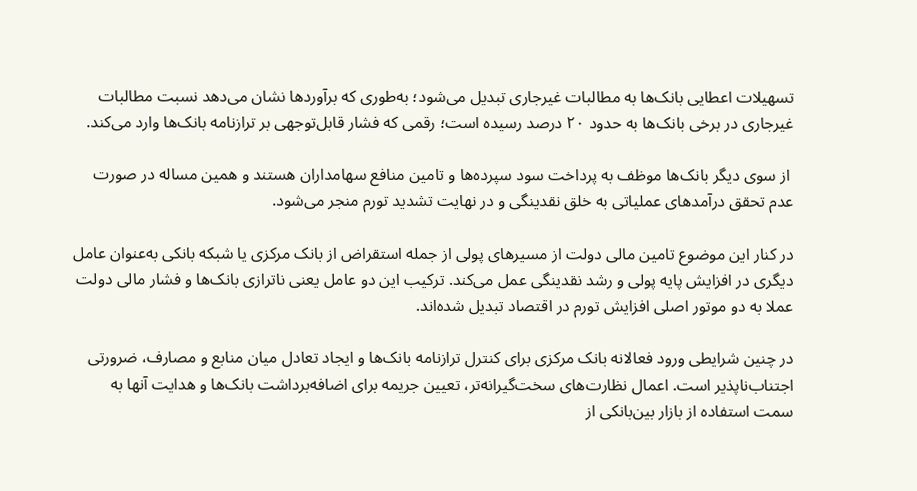تسهیلات اعطایی بانک‌ها به مطالبات غیرجاری تبدیل می‌شود؛ به‌طوری که برآورد‌ها نشان می‌دهد نسبت مطالبات غیرجاری در برخی بانک‌ها به حدود ۲۰ درصد رسیده است؛ رقمی که فشار قابل‌توجهی بر ترازنامه بانک‌ها وارد می‌کند.

 از سوی دیگر بانک‌ها موظف به پرداخت سود سپرده‌ها و تامین منافع سهامداران هستند و همین مساله در صورت عدم تحقق درآمد‌های عملیاتی به خلق نقدینگی و در نهایت تشدید تورم منجر می‌شود.

در کنار این موضوع تامین مالی دولت از مسیر‌های پولی از جمله استقراض از بانک مرکزی یا شبکه بانکی به‌عنوان عامل دیگری در افزایش پایه پولی و رشد نقدینگی عمل می‌کند. ترکیب این دو عامل یعنی ناترازی بانک‌ها و فشار مالی دولت عملا به دو موتور اصلی افزایش تورم در اقتصاد تبدیل شده‌اند.

در چنین شرایطی ورود فعالانه بانک مرکزی برای کنترل ترازنامه بانک‌ها و ایجاد تعادل میان منابع و مصارف، ضرورتی اجتناب‌ناپذیر است. اعمال نظارت‌های سخت‌گیرانه‌تر، تعیین جریمه برای اضافه‌برداشت بانک‌ها و هدایت آنها به سمت استفاده از بازار بین‌بانکی از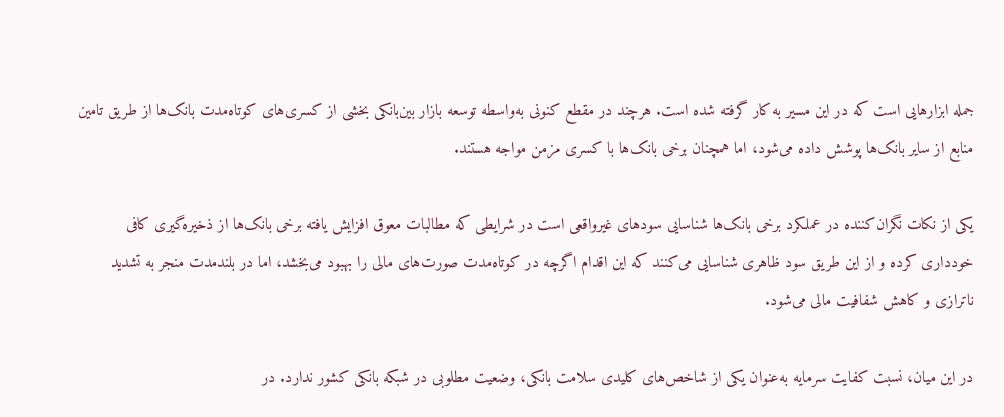جمله ابزار‌هایی است که در این مسیر به کار گرفته شده است. هرچند در مقطع کنونی به‌واسطه توسعه بازار بین‌بانکی بخشی از کسری‌های کوتاه‌مدت بانک‌ها از طریق تامین منابع از سایر بانک‌ها پوشش داده می‌شود، اما همچنان برخی بانک‌ها با کسری مزمن مواجه هستند.

یکی از نکات نگران‌کننده در عملکرد برخی بانک‌ها شناسایی سود‌های غیرواقعی است در شرایطی که مطالبات معوق افزایش یافته برخی بانک‌ها از ذخیره‌گیری کافی خودداری کرده و از این طریق سود ظاهری شناسایی می‌کنند که این اقدام اگرچه در کوتاه‌مدت صورت‌های مالی را بهبود می‌بخشد، اما در بلندمدت منجر به تشدید ناترازی و کاهش شفافیت مالی می‌شود.

در این میان، نسبت کفایت سرمایه به‌عنوان یکی از شاخص‌های کلیدی سلامت بانکی، وضعیت مطلوبی در شبکه بانکی کشور ندارد. در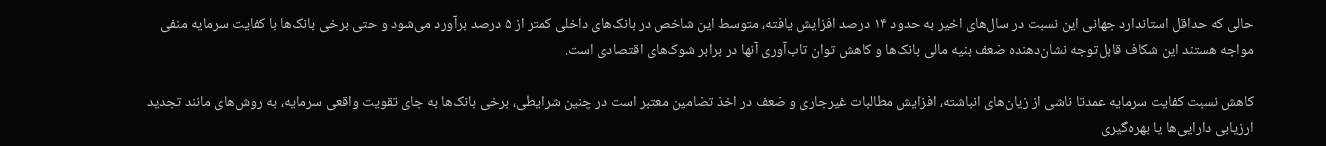حالی که حداقل استاندارد جهانی این نسبت در سال‌های اخیر به حدود ۱۴ درصد افزایش یافته، متوسط این شاخص در بانک‌های داخلی کمتر از ۵ درصد برآورد می‌شود و حتی برخی بانک‌ها با کفایت سرمایه منفی مواجه هستند این شکاف قابل‌توجه نشان‌دهنده ضعف بنیه مالی بانک‌ها و کاهش توان تاب‌آوری آنها در برابر شوک‌های اقتصادی است.

کاهش نسبت کفایت سرمایه عمدتا ناشی از زیان‌های انباشته، افزایش مطالبات غیرجاری و ضعف در اخذ تضامین معتبر است در چنین شرایطی، برخی بانک‌ها به جای تقویت واقعی سرمایه، به روش‌های مانند تجدید ارزیابی دارایی‌ها یا بهره‌گیری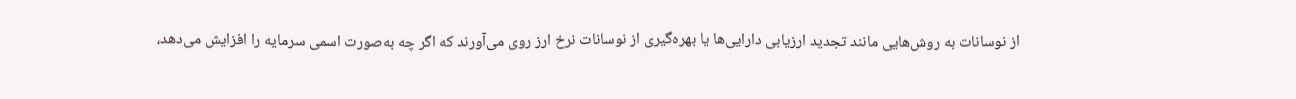از نوسانات به روش‌هایی مانند تجدید ارزیابی دارایی‌ها یا بهره‌گیری از نوسانات نرخ ارز روی می‌آورند که اگر چه به‌صورت اسمی سرمایه را افزایش می‌دهد،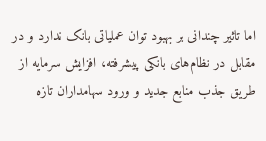اما تاثیر چندانی بر بهبود توان عملیاتی بانک ندارد و در مقابل در نظام‌های بانکی پیشرفته، افزایش سرمایه از طریق جذب منابع جدید و ورود سهامداران تازه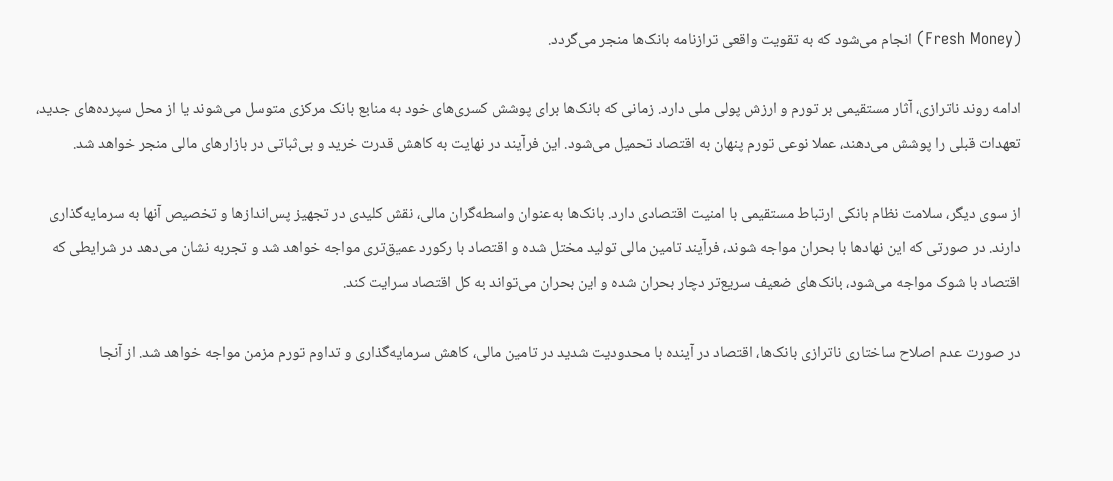(Fresh Money) انجام می‌شود که به تقویت واقعی ترازنامه بانک‌ها منجر می‌گردد.

ادامه روند ناترازی، آثار مستقیمی بر تورم و ارزش پولی ملی دارد. زمانی که بانک‌ها برای پوشش کسری‌های خود به منابع بانک مرکزی متوسل می‌شوند یا از محل سپرده‌های جدید، تعهدات قبلی را پوشش می‌دهند، عملا نوعی تورم پنهان به اقتصاد تحمیل می‌شود. این فرآیند در نهایت به کاهش قدرت خرید و بی‌ثباتی در بازار‌های مالی منجر خواهد شد.

از سوی دیگر، سلامت نظام بانکی ارتباط مستقیمی با امنیت اقتصادی دارد. بانک‌ها به‌عنوان واسطه‌گران مالی، نقش کلیدی در تجهیز پس‌انداز‌ها و تخصیص آنها به سرمایه‌گذاری دارند. در صورتی که این نهاد‌ها با بحران مواجه شوند، فرآیند تامین مالی تولید مختل شده و اقتصاد با رکورد عمیق‌تری مواجه خواهد شد و تجربه نشان می‌دهد در شرایطی که اقتصاد با شوک مواجه می‌شود، بانک‌های ضعیف سریع‌تر دچار بحران شده و این بحران می‌تواند به کل اقتصاد سرایت کند.

در صورت عدم اصلاح ساختاری ناترازی بانک‌ها، اقتصاد در آینده با محدودیت شدید در تامین مالی، کاهش سرمایه‌گذاری و تداوم تورم مزمن مواجه خواهد شد. از آنجا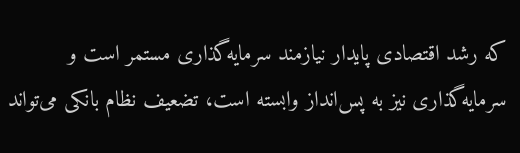که رشد اقتصادی پایدار نیازمند سرمایه‌گذاری مستمر است و سرمایه‌گذاری نیز به پس‌انداز وابسته است، تضعیف نظام بانکی می‌تواند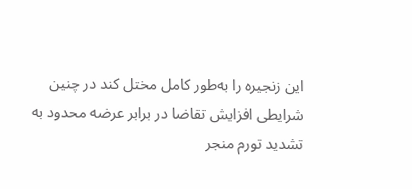این زنجیره را به‌طور کامل مختل کند در چنین شرایطی افزایش تقاضا در برابر عرضه محدود به تشدید تورم منجر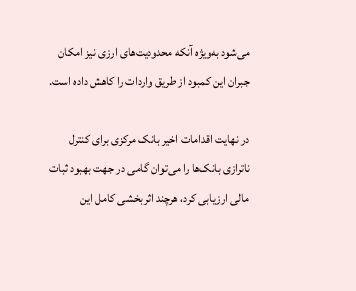می‌شود به‌ویژه آنکه محدودیت‌های ارزی نیز امکان جبران این کمبود از طریق واردات را کاهش داده است.

در نهایت اقدامات اخیر بانک مرکزی برای کنترل ناترازی بانک‌ها را می‌توان گامی در جهت بهبود ثبات مالی ارزیابی کرد، هرچند اثربخشی کامل این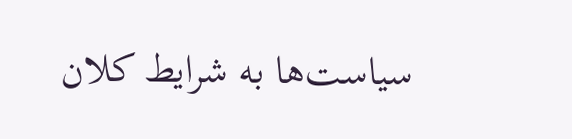سیاست‌ها به شرایط کلان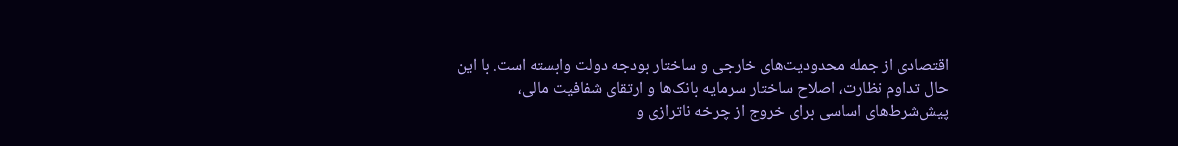اقتصادی از جمله محدودیت‌های خارجی و ساختار بودجه دولت وابسته است. با این حال تداوم نظارت، اصلاح ساختار سرمایه بانک‌ها و ارتقای شفافیت مالی، پیش‌شرط‌های اساسی برای خروج از چرخه ناترازی و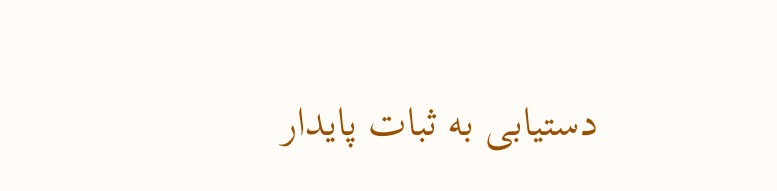دستیابی به ثبات پایدار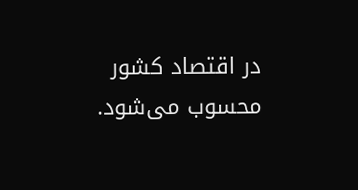در اقتصاد کشور محسوب می‌شود.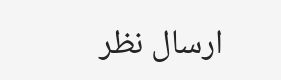ارسال‌ نظر